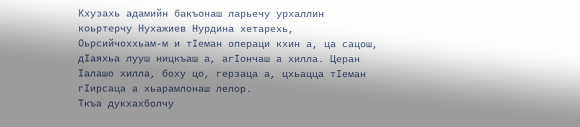Кхузахь адамийн бакъонаш ларьечу урхаллин коьртерчу Нухажиев Нурдина хетарехь, Оьрсийчоххьам-м и тIеман операци кхин а, ца сацош, дIаяхьа лууш ницкъаш а, агIончаш а хилла. Церан Iалашо хилла, боху цо, герзаца а, цхьацца тIеман гIирсаца а хьарамлонаш лелор.
Ткъа дукхахболчу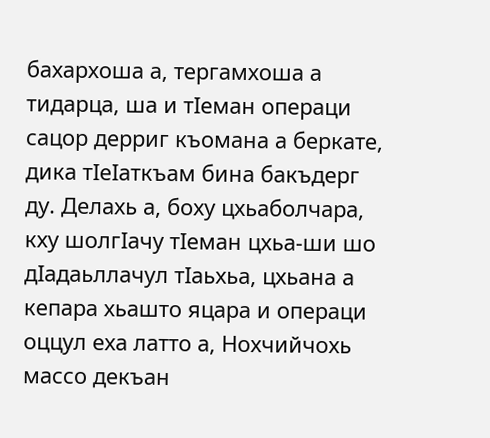бахархоша а, тергамхоша а тидарца, ша и тIеман операци сацор дерриг къомана а беркате, дика тIеIаткъам бина бакъдерг ду. Делахь а, боху цхьаболчара, кху шолгIачу тIеман цхьа-ши шо дIадаьллачул тIаьхьа, цхьана а кепара хьашто яцара и операци оццул еха латто а, Нохчийчохь массо декъан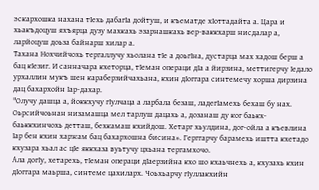эскархошка нахана тIехь дабагIа дойтуш, и къематде хIоттадайта а. Цара и хьакъдоцуш яхъярца дузу махкахь эзарнашкахь вер-ваккхарш нисдалар а, ларйоцуш доьза байнарш хилар а.
Тахана Нохчийчохь тергаллучу хьолана тIе а доьгIна, дустарца мах хадош берш а бац кIезиг. И санначара кхеторца, тIеман операци дIа а йирзина, меттигерчу Iедало урхаллин мукъ шен караберзийчахьана, кхин дIоггара синтемечу хорша дирзина дац бахархойн Iар-дахар.
"Олучу дашца а, йоккхучу гIулчаца а ларбала безаш, ладегIамехь бехаш бу нах. Оьрсийчоьнан низамашца мел тарлуш дацахь а, дозанаш ду ког баькх-баьккхинчохь детташ, бехкамаш кхийдош. Хетарг хьулдина, дог-ойла а къевлина Iар бен кхин харжам бац бахархошна бисина». Герггарчу барамехь иштта кхетадо кхузара хьал ас цIе яккхаза вуьтучу цхьана тергамхочо.
Ала догIу, хетарехь, тIеман операци дIаерзийна кхо шо кхаьчнехь а, кхузахь кхин дIоггара маьрша, синтеме цахиларх. Чоьхьарчу гIуллакхийн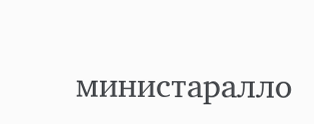министаралло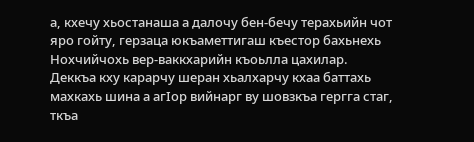а, кхечу хьостанаша а далочу бен-бечу терахьийн чот яро гойту, герзаца юкъаметтигаш къестор бахьнехь Нохчийчохь вер-ваккхарийн къоьлла цахилар.
Деккъа кху карарчу шеран хьалхарчу кхаа баттахь махкахь шина а агIор вийнарг ву шовзкъа гергга стаг, ткъа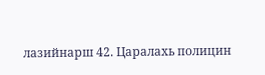лазийнарш 42. Царалахь полицин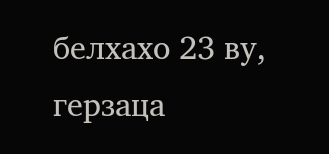белхахо 23 ву, герзаца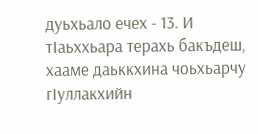дуьхьало ечех - 13. И тIаьххьара терахь бакъдеш, хааме даьккхина чоьхьарчу гIуллакхийн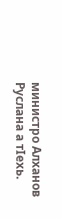министро Алханов Руслана а тIехь.